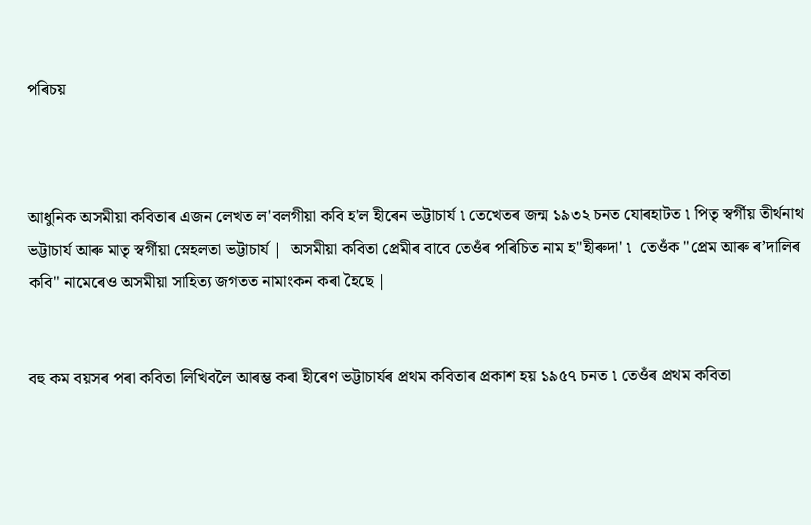পৰিচয়



আধুনিক অসমীয়া কবিতাৰ এজন লেখত ল'বলগীয়া কবি হ'ল হীৰেন ভট্টাচাৰ্য ৷ তেখেতৰ জন্ম ১৯৩২ চনত যোৰহাটত ৷ পিতৃ স্বৰ্গীয় তীৰ্থনাথ ভট্টাচাৰ্য আৰু মাতৃ স্বৰ্গীয়া স্নেহলতা ভট্টাচাৰ্য |  অসমীয়া কবিতা প্ৰেমীৰ বাবে তেওঁৰ পৰিচিত নাম হ''হীৰুদা' ৷  তেওঁক "প্ৰেম আৰু ৰ’দালিৰ কবি" নামেৰেও অসমীয়া সাহিত্য জগতত নামাংকন কৰা হৈছে |


বহু কম বয়সৰ পৰা কবিতা লিখিবলৈ আৰম্ভ কৰা হীৰেণ ভট্টাচাৰ্যৰ প্ৰথম কবিতাৰ প্ৰকাশ হয় ১৯৫৭ চনত ৷ তেওঁৰ প্ৰথম কবিতা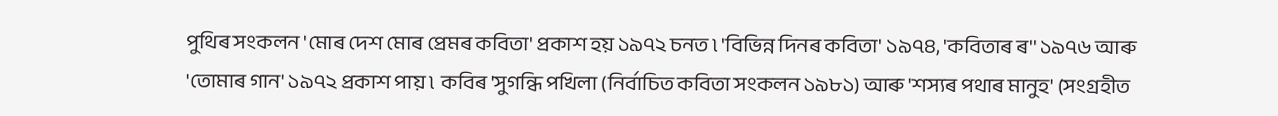পুথিৰ সংকলন 'মোৰ দেশ মোৰ প্ৰেমৰ কবিতা' প্ৰকাশ হয় ১৯৭২ চনত ৷ 'বিভিন্ন দিনৰ কবিতা' ১৯৭৪, 'কবিতাৰ ৰ'' ১৯৭৬ আৰু 'তোমাৰ গান' ১৯৭২ প্ৰকাশ পায় ৷  কবিৰ 'সুগন্ধি পখিলা (নিৰ্বাচিত কবিতা সংকলন ১৯৮১) আৰু 'শস্যৰ পথাৰ মানুহ' (সংগ্ৰহীত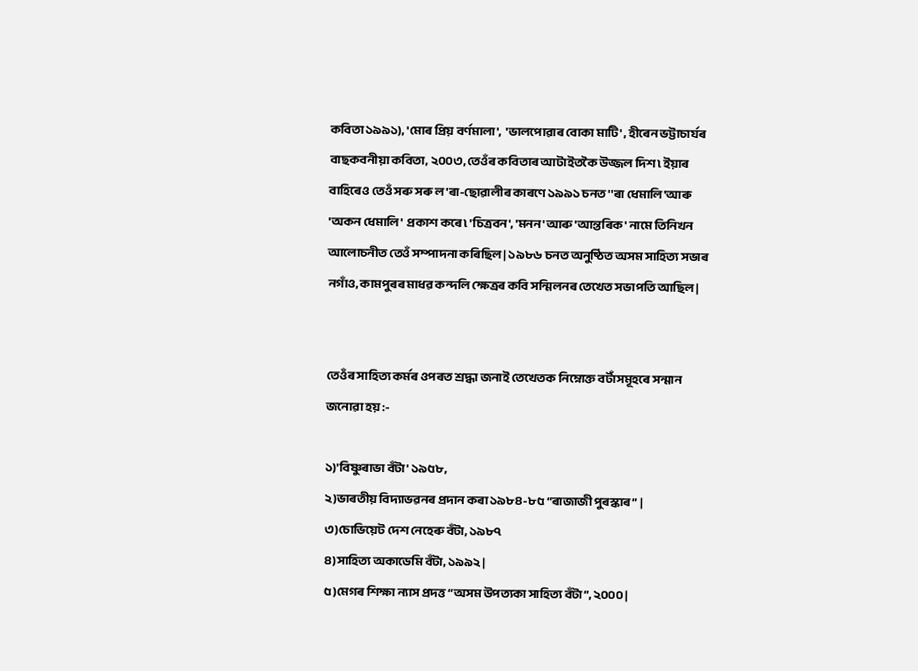কবিতা ১৯৯১), 'মোৰ প্ৰিয় বৰ্ণমালা',  'ভালপোৱাৰ বোকা মাটি' , হীৰেন ভট্টাচাৰ্যৰ বাছকবনীয়া কবিতা, ২০০৩, তেওঁৰ কবিতাৰ আটাইতকৈ উজ্জল দিশ ৷ ইয়াৰ বাহিৰেও তেওঁ সৰু সৰু ল'ৰা-ছোৱালীৰ কাৰণে ১৯৯১ চনত ''ৰা ধেমালি'আৰু 'অকন ধেমালি'  প্ৰকাশ কৰে ৷ 'চিত্ৰবন', 'মনন' আৰু 'আন্তৰিক' নামে তিনিখন আলোচনীত তেওঁ সম্পাদনা কৰিছিল | ১৯৮৬ চনত অনুষ্ঠিত অসম সাহিত্য সভাৰ নগাঁও, কামপুৰৰ মাধৱ কন্দলি ক্ষেত্ৰৰ কবি সন্মিলনৰ তেখেত সভাপতি আছিল |


তেওঁৰ সাহিত্য কৰ্মৰ ওপৰত শ্ৰদ্ধা জনাই তেখেতক নিম্নোক্ত বটাঁসমূহৰে সন্মান জনোৱা হয় :-

১)'বিষ্ণুৰাভা বঁটা' ১৯৫৮,
২)ভাৰতীয় বিদ্যাভৱনৰ প্ৰদান কৰা ১৯৮৪-৮৫ “ৰাজাজী পুৰস্কাৰ” |
৩)চোভিয়েট দেশ নেহেৰু বঁটা, ১৯৮৭
৪)সাহিত্য অকাডেমি বঁটা, ১৯৯২ |
৫)মেগৰ শিক্ষা ন্যাস প্ৰদত্ত “অসম উপত্যকা সাহিত্য বঁটা”, ২০০০ |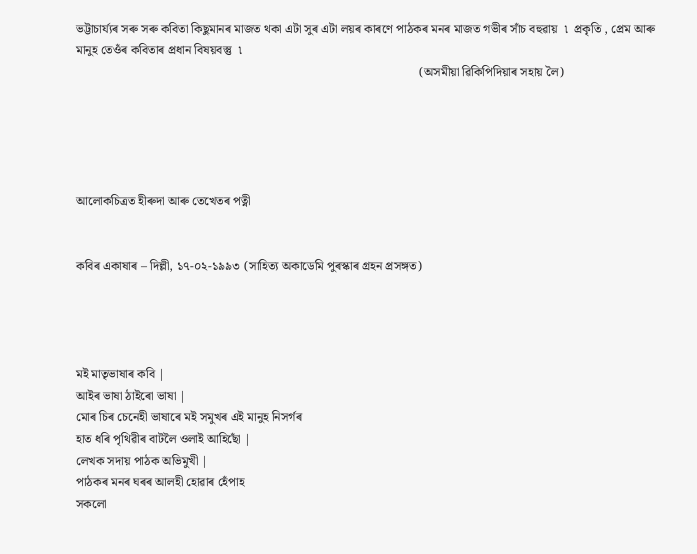ভট্টাচাৰ্য্যৰ সৰু সৰু কবিতা কিছুমানৰ মাজত থকা এটা সুৰ এটা লয়ৰ কাৰণে পাঠকৰ মনৰ মাজত গভীৰ সাঁচ বহুৱায়  ৷  প্ৰকৃতি , প্ৰেম আৰু মানুহ তেওঁৰ কবিতাৰ প্ৰধান বিষয়বস্তু  ৷
                                                                                                               (অসমীয়া ৱিকিপিদিয়াৰ সহায় লৈ)





আলোকচিত্ৰত হীৰুদা আৰু তেখেতৰ পত্নী


কবিৰ একাষাৰ – দিল্লী, ১৭-০২-১৯৯৩ (সাহিত্য অকাডেমি পুৰস্কাৰ গ্ৰহন প্ৰসঙ্গত)




মই মাতৃভাষাৰ কবি |
আইৰ ভাষা ঠাইৰো ভাষা |
মোৰ চিৰ চেনেহী ভাষাৰে মই সমুখৰ এই মানুহ নিসৰ্গৰ
হাত ধৰি পৃথিৱীৰ বাটলৈ ওলাই আহিছোঁ |
লেখক সদায় পাঠক অভিমুখী |
পাঠকৰ মনৰ ঘৰৰ আলহী হোৱাৰ হেঁপাহ
সকলো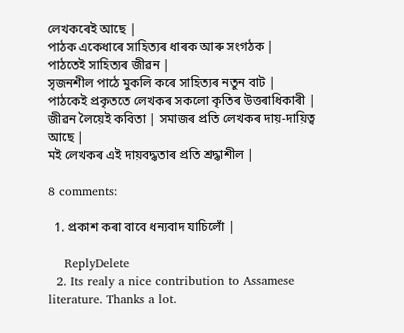লেখকৰেই আছে |
পাঠক একেধাৰে সাহিত্যৰ ধাৰক আৰু সংগঠক |
পাঠতেই সাহিত্যৰ জীৱন |
সৃজনশীল পাঠে মুকলি কৰে সাহিত্যৰ নতুন বাট |
পাঠকেই প্ৰকৃততে লেখকৰ সকলো কৃতিৰ উত্তৰাধিকাৰী |
জীৱন লৈয়েই কবিতা | সমাজৰ প্ৰতি লেখকৰ দায়-দায়িত্ব আছে |
মই লেখকৰ এই দায়বদ্ধতাৰ প্ৰতি শ্ৰদ্ধাশীল |

8 comments:

  1. প্ৰকাশ কৰা বাবে ধন্যবাদ যাচিলোঁ |

    ReplyDelete
  2. Its realy a nice contribution to Assamese literature. Thanks a lot.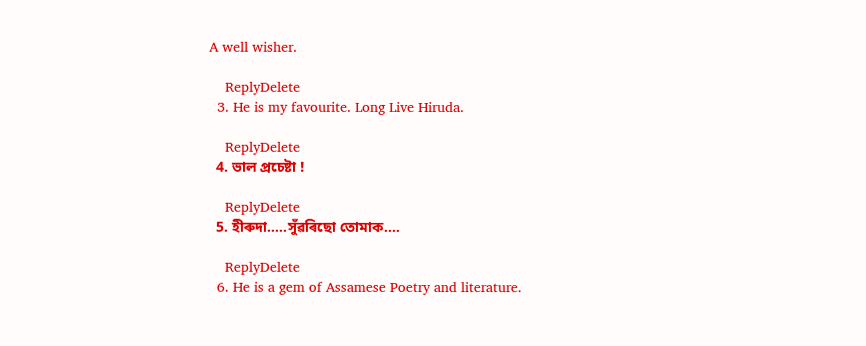A well wisher.

    ReplyDelete
  3. He is my favourite. Long Live Hiruda.

    ReplyDelete
  4. ভাল প্রচেষ্টা !

    ReplyDelete
  5. হীৰুদা.....সুঁৱৰিছো তোমাক....

    ReplyDelete
  6. He is a gem of Assamese Poetry and literature.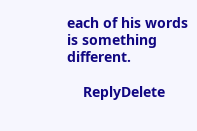each of his words is something different.

    ReplyDelete